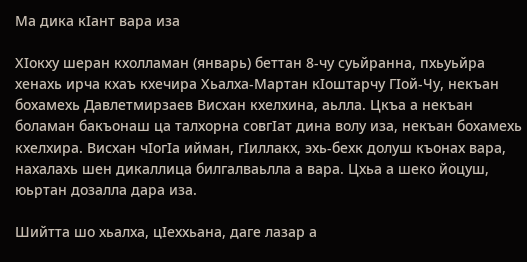Ма дика кIант вара иза

ХIокху шеран кхолламан (январь) беттан 8-чу суьйранна, пхьуьйра хенахь ирча кхаъ кхечира Хьалха-Мартан кIоштарчу ГIой-Чу, некъан бохамехь Давлетмирзаев Висхан кхелхина, аьлла. Цкъа а некъан боламан бакъонаш ца талхорна совгIат дина волу иза, некъан бохамехь кхелхира. Висхан чIогIа ийман, гIиллакх, эхь-бехк долуш къонах вара, нахалахь шен дикаллица билгалваьлла а вара. Цхьа а шеко йоцуш, юьртан дозалла дара иза.

Шийтта шо хьалха, цIеххьана, даге лазар а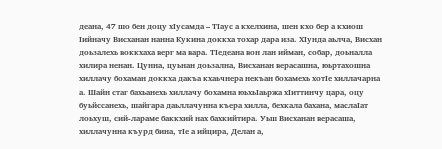деана, 47 шо бен доцу хIусамда – ТIаус а кхелхина, шен кхо бер а кхиош Iийначу Висханан нанна Кукина доккха тохар дара иза. ХIунда аьлча, Висхан доьзалехь воккхаха верг ма вара. ТIедеана вон лан ийман, собар, доьналла хилира ненан. Цунна, цуьнан доьзална, Висханан верасашна, юьртахошна хиллачу бохаман доккха дакъа кхаьчнера некъан бохамехь хотIе хиллачарна а. Шайн стаг бахьанехь хиллачу бохамна юьхьIаьржа хIиттинчу цара, оцу буьйссанехь, шайгара даьллачунна къера хилла, бехкала бахана, маслаIат лоьхуш, сий-лараме баккхий нах бахкийтира. Уьш Висханан верасаша, хиллачунна къурд бина, тIе а ийцира, Делан а,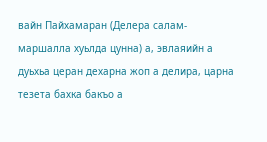вайн Пайхамаран (Делера салам-маршалла хуьлда цунна) а, эвлаяийн а дуьхьа церан дехарна жоп а делира, царна тезета бахка бакъо а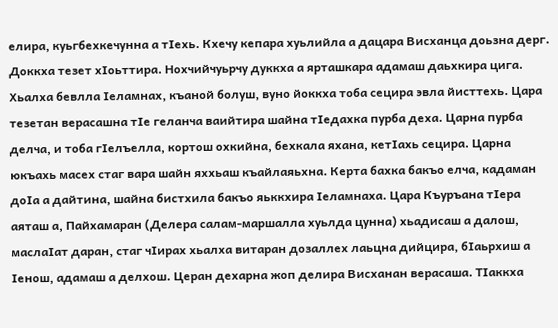елира, куьгбехкечунна а тIехь. Кхечу кепара хуьлийла а дацара Висханца доьзна дерг. Доккха тезет хIоьттира. Нохчийчуьрчу дуккха а ярташкара адамаш даьхкира цига. Хьалха бевлла Iеламнах, къаной болуш, вуно йоккха тоба сецира эвла йисттехь. Цара тезетан верасашна тIе геланча ваийтира шайна тIедахка пурба деха. Царна пурба делча, и тоба гIелъелла, кортош охкийна, бехкала яхана, кетIахь сецира. Царна юкъахь масех стаг вара шайн яххьаш къайлаяьхна. Керта бахка бакъо елча, кадаман доIа а дайтина, шайна бистхила бакъо яьккхира Iеламнаха. Цара Къуръана тIера аяташ а, Пайхамаран (Делера салам-маршалла хуьлда цунна) хьадисаш а далош, маслаIат даран, стаг чIирах хьалха витаран дозаллех лаьцна дийцира, бIаьрхиш а Iенош, адамаш а делхош. Церан дехарна жоп делира Висханан верасаша. ТIаккха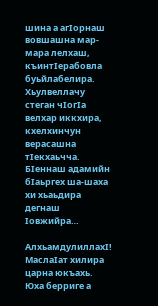шина а агIорнаш вовшашна мар-мара лелхаш, къинтIерабовла буьйлабелира. Хьулвеллачу стеган чIогIа велхар иккхира, кхелхинчун верасашна тIекхаьчча. БIеннаш адамийн бIаьргех ша-шаха хи хьаьдира дегнаш Iовжийра…

АлхьамдулиллахI! МаслаIат хилира царна юкъахь. Юха берриге а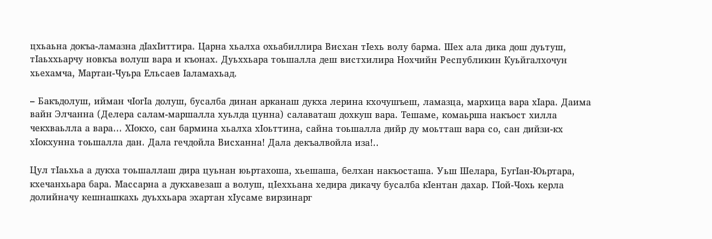цхьаьна докъа-ламазна дIахIиттира. Царна хьалха охьабиллира Висхан тIехь волу барма. Шех ала дика дош дуьтуш, тIаьххьарчу новкъа волуш вара и къонах. Дуьххьара тоьшалла деш вистхилира Нохчийн Республикин Куьйгалхочун хьехамча, Мартан-Чуьра Ельсаев Iаламахьад.

– Бакъдолуш, ийман чIогIа долуш, бусалба динан арканаш дукха лерина кхочушъеш, ламазца, мархица вара хIара. Даима вайн Элчанна (Делера салам-маршалла хуьлда цунна) салаваташ дохкуш вара. Тешаме, комаьрша накъост хилла чекхваьлла а вара… ХIокхо, сан бармина хьалха хIоьттина, сайна тоьшалла дийр ду моьтташ вара со, сан дийзи-кх хIокхунна тоьшалла дан. Дала гечдойла Висханна! Дала декъалвойла иза!..

Цул тIаьхьа а дукха тоьшаллаш дира цуьнан юьртахоша, хьешаша, белхан накъосташа. Уьш Шелара, БугIан-Юьртара, кхечанхьара бара. Массарна а дукхавезаш а волуш, цIеххьана хедира дикачу бусалба кIентан дахар. ГIой-Чохь керла долийначу кешнашкахь дуьххьара эхартан хIусаме вирзинарг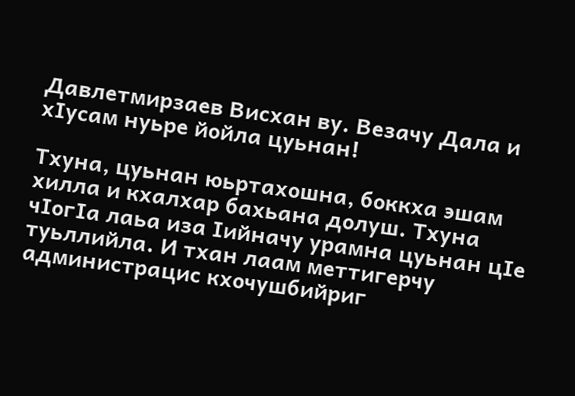Давлетмирзаев Висхан ву. Везачу Дала и хIусам нуьре йойла цуьнан!

Тхуна, цуьнан юьртахошна, боккха эшам хилла и кхалхар бахьана долуш. Тхуна чIогIа лаьа иза Iийначу урамна цуьнан цIе туьллийла. И тхан лаам меттигерчу администрацис кхочушбийриг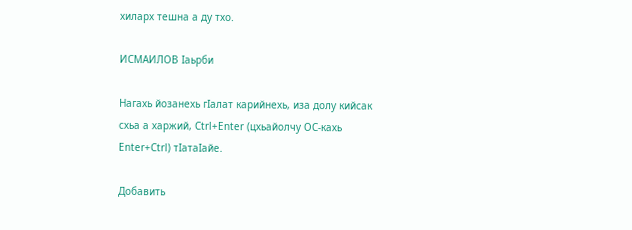хиларх тешна а ду тхо.

ИСМАИЛОВ Iаьрби

Нагахь йозанехь гIалат карийнехь, иза долу кийсак схьа а харжий, Ctrl+Enter (цхьайолчу ОС-кахь Enter+Ctrl) тIатаIайе.

Добавить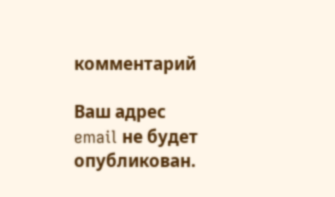комментарий

Ваш адрес email не будет опубликован.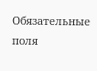Обязательные поля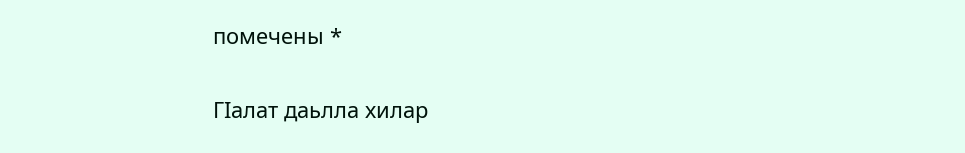помечены *

ГIалат даьлла хилар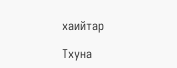хаийтар

Тхуна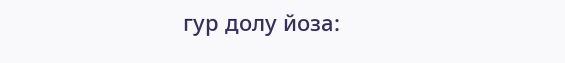гур долу йоза: